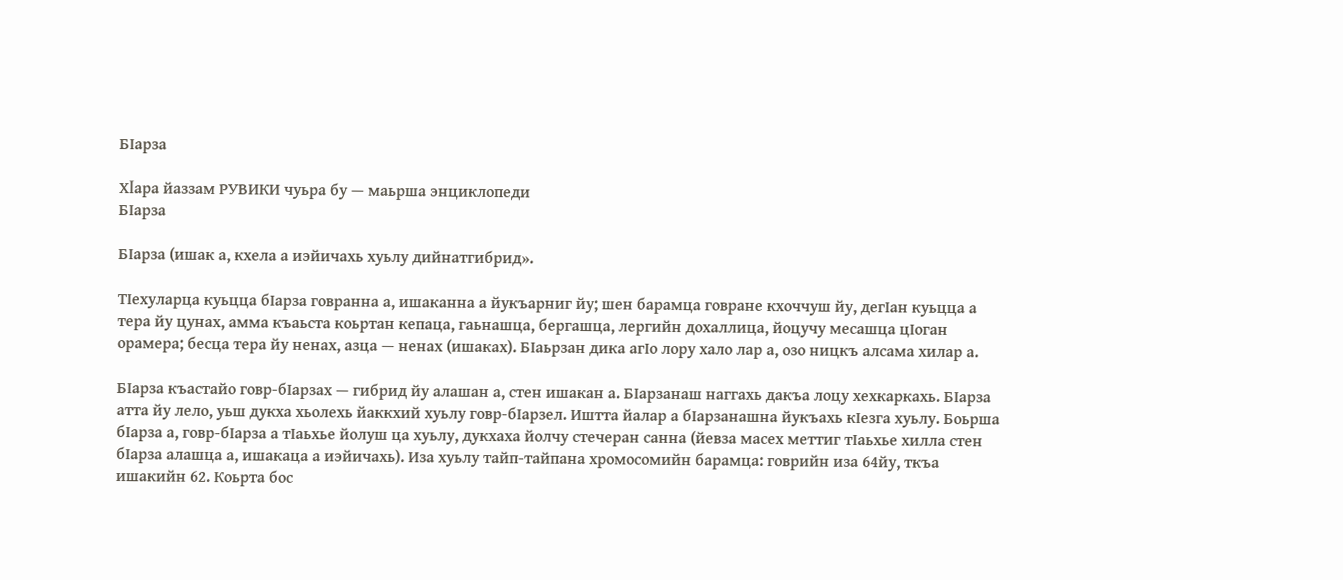БӀарза

Хӏара йаззам РУВИКИ чуьра бу — маьрша энциклопеди
БӀарза

БӀарза (ишак а, кхела а иэйичахь хуьлу дийнатгибрид».

ТӀехуларца куьцца бӀарза говранна а, ишаканна а йукъарниг йу; шен барамца говране кхоччуш йу, дегӀан куьцца а тера йу цунах, амма къаьста коьртан кепаца, гаьнашца, бергашца, лергийн дохаллица, йоцучу месашца цӀоган орамера; бесца тера йу ненах, азца — ненах (ишаках). БӀаьрзан дика агӀо лору хало лар а, озо ницкъ алсама хилар а.

БӀарза къастайо говр-бӀарзах — гибрид йу алашан а, стен ишакан а. БӀарзанаш наггахь дакъа лоцу хехкаркахь. БӀарза атта йу лело, уьш дукха хьолехь йаккхий хуьлу говр-бӀарзел. Иштта йалар а бӀарзанашна йукъахь кӀезга хуьлу. Боьрша бӀарза а, говр-бӀарза а тӀаьхье йолуш ца хуьлу, дукхаха йолчу стечеран санна (йевза масех меттиг тӀаьхье хилла стен бӀарза алашца а, ишакаца а иэйичахь). Иза хуьлу тайп-тайпана хромосомийн барамца: говрийн иза 64йу, ткъа ишакийн 62. Коьрта бос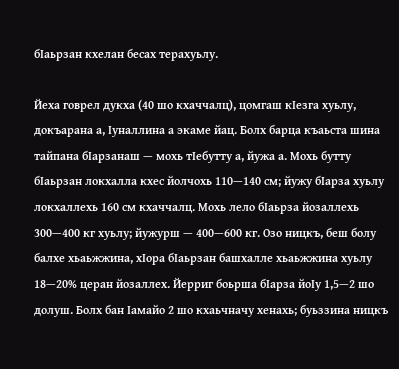бӀаьрзан кхелан бесах терахуьлу.

Йеха говрел дукха (40 шо кхаччалц), цомгаш кӀезга хуьлу, докъарана а, Ӏуналлина а экаме йац. Болх барца къаьста шина тайпана бӀарзанаш — мохь тӀебутту а, йужа а. Мохь бутту бӀаьрзан локхалла кхес йолчохь 110—140 см; йужу бӀарза хуьлу локхаллехь 160 см кхаччалц. Мохь лело бӀаьрза йозаллехь 300—400 кг хуьлу; йужурш — 400—600 кг. Озо ницкъ, беш болу балхе хьаьжжина, хӀора бӀаьрзан башхалле хьаьжжина хуьлу 18—20% церан йозаллех. Йерриг боьрша бӀарза йоӀу 1,5—2 шо долуш. Болх бан Ӏамайо 2 шо кхаьчначу хенахь; буьззина ницкъ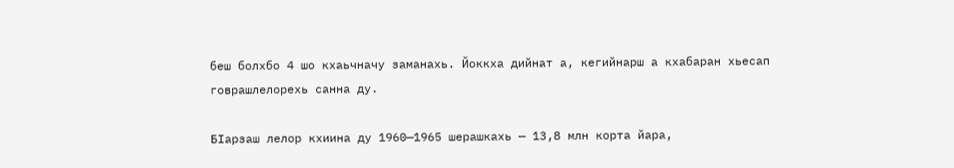беш болхбо 4 шо кхаьчначу заманахь. Йоккха дийнат а, кегийнарш а кхабаран хьесап говрашлелорехь санна ду.

БӀарзаш лелор кхиина ду 1960—1965 шерашкахь — 13,8 млн корта йара,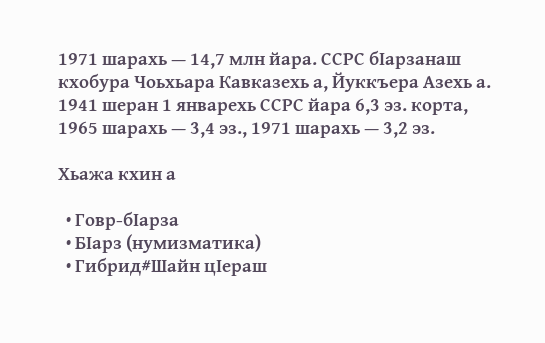1971 шарахь — 14,7 млн йара. ССРС бӀарзанаш кхобура Чоьхьара Кавказехь а, Йуккъера Азехь а. 1941 шеран 1 январехь ССРС йара 6,3 эз. корта, 1965 шарахь — 3,4 эз., 1971 шарахь — 3,2 эз.

Хьажа кхин а

  • Говр-бӀарза
  • БӀарз (нумизматика)
  • Гибрид#Шайн цӀераш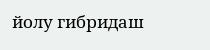йолу гибридаш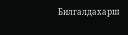Билгалдахарш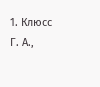1. Клюсс Г. А.,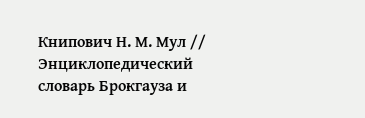Книпович Н. М. Мул // Энциклопедический словарь Брокгауза и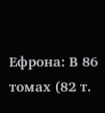Ефрона: В 86 томах (82 т.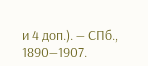и 4 доп.). — СПб., 1890—1907.